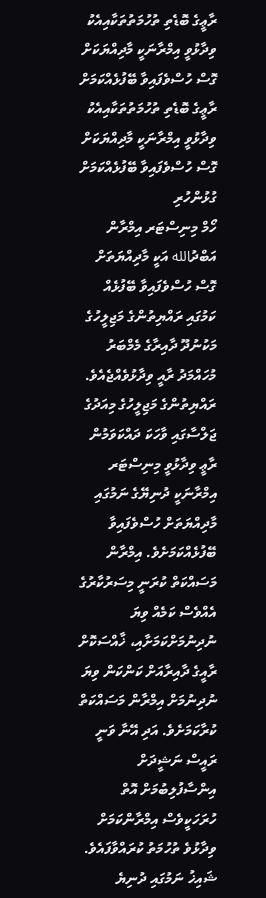ރާޢީގެ ބޮޑެތި ތުހުމަތުތަކާއިއެކު ވިދާޅުވީ އިމްރާނަކީ މާދިއްޔަކަށް ގޮސް ހުސްވެފައިވާ ބޭފުޅެއްކަމަށް
ރާޢީގެ ބޮޑެތި ތުހުމަތުތަކާއިއެކު ވިދާޅުވީ އިމްރާނަކީ މާދިއްޔަކަށް ގޮސް ހުސްވެފައިވާ ބޭފުޅެއްކަމަށް
ގުޅުންހުރި
ހޯމް މިނިސްޓަރ އިމްރާން އަބްދުالله އަކީ މާދިއްޔަތަށް ގޮސް ހުސްވެފައިވާ ބޭފުޅެއް ކަމުގައި ރައްޔިތުންގެ މަޖިލީހުގެ މަކުނުދޫ ދާއިރާގެ މެމްބަރު މުހައްމަދު ރާއީ ވިދާޅުވެއްޖެއެވެ.
ރައްޔިތުންގެ މަޖިލީހުގެ މިއަދުގެ ޖަލްސާގައި ވާހަކަ ދައްކަވަމުން ރާޢީ ވިދާޅުވީ މިނިސްޓަރ އިމްރާނަކީ ދުނިޔޭގެ ނަމުގައި މާދިއްޔަތަށް ހުސްވެފައިވާ ބޭފުޅެއްކަމަށެވެ. އިމްރާން މަސައްކަތް ކުރަނީ މިސަރުކާރުގެ އެއްވެސް ކަމެއް ވިޔަ ނުދިނުމަށްކަމަށާއި، ޚާއްސަކޮށް ރާއީގެ ދާއިރާއަށް ކަންކަން ވިޔަ ނުދިނުމަށް އިމްރާން މަސައްކަތް ކުރާކަމަށެވެ. އަދި އޭނާ ވަނީ ރައީސް ނަޝީދަށް އިންސާފުލިބުމަށް އޮތް ހުރަހަކީވެސް އިމްރާންކަމަށް ވިދާޅުވެ ތުހުމަތު ކުރައްވާފައެވެ.
ޝައިޚު ނަމުގައި ދުނިޔެ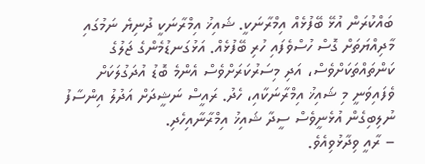ބައްކުރަން އުޅޭ ބޭފުޅެއް އިމްރާނަކީ. ޝައިޚު އިމްރާނަކީ ދުނިޔެ ނަމުގައި މާދިއްޔަތަށް ގޮސް ހުސްވެފައި ހުރި ބޭފުޅެއް. އަޅުގަނޑުމެންގެ ޖަލުގެ ކަންތައްތަކަށްވެސް، އަދި މިސަރުކަރަށްވެސް އެންމެ ބޮޑު އުދަގުލަކަށް ވެފައިވަނީ މި ޝައިޚު އިމްރާނަކާއި، ހެދު. ރައީސް ނަޝީދަށް އަދުލު އިންސާފު ނުލިބިގެން އުޅެނީވެސް ސީދާ ޝައިޚު އިމްރާނާއިހެދި.
– ރާއީ ވިދާޅުވިއެވެ.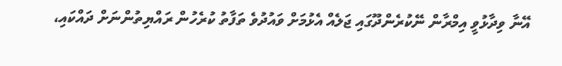އޭނާ ވިދާޅުވީ އިމްރާން ނޭކުރެންދޫގައި ޖަލެއް އެޅުމަށް ވައުދުވެ ތަފާތު ކުރެހުން ރައްޔިތުންނަށް ދައްކައި،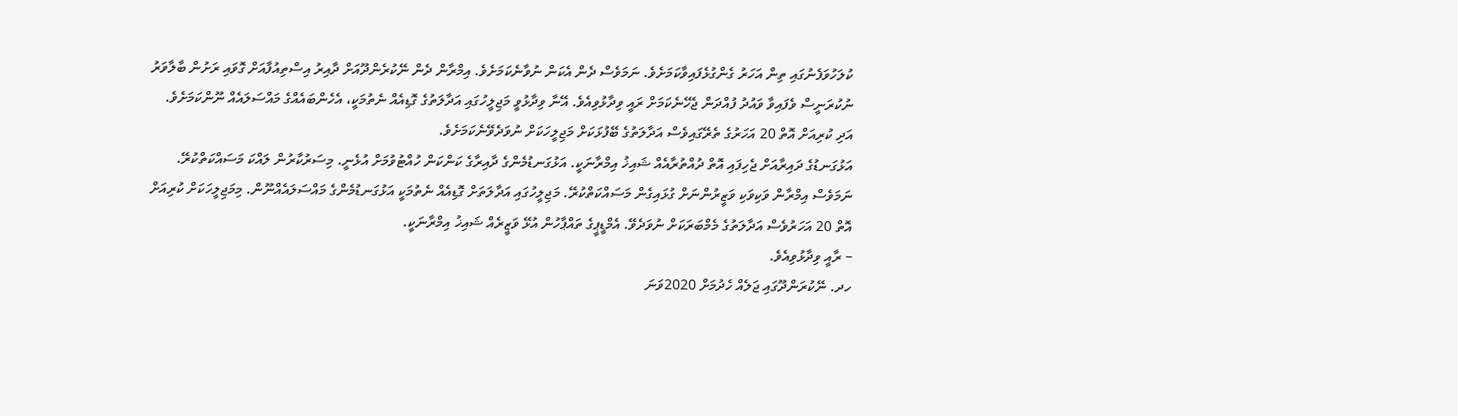ކުލަހުވަފެނުގައި ތިން އަހަރު ގެންގުޅެފައިވާކަމަށެވެ. ނަމަވެސް ދެން އެކަން ނުވާނެކަމަށެވެ. އިމްރާން ދެން ނޭކުރެންދޫއަށް ދާއިރު އިސްތިއުފާއަށް ގޮވައި ރަށުން ބާލާވަރު ނުކުރަނީސް ވެފައިވާ ވައުދު ފުއްދަން ޖެހޭނެކަމަށް ރައީ ވިދާޅުވިއެވެ. އޭނާ ވިދާޅުވީ މަޖިލީހުގައި އަދާލަތުގެ ގޮޑިއެއް ނެތުމަކީ، އެހެންބައެއްގެ މައްސަލައެއް ނޫންކަމަށެވެ. އަދި ކުރިއަށް އޮތް 20 އަހަރުގެ ތެރޭގައިވެސް އަދާލަތުގެ ބޭފުޅަކަށް މަޖިލީހަކަށް ނުވަދެވޭނެކަމަށެވެ.
އަޅުގަނޑުގެ ދައިރާއަށް ޖެހިފައި އޮތް ދުއްތުރާއެއް ޝައިޚު އިމްރާނަކީ. އަޅުގަނޑުމެންގެ ދާއިރާގެ ކަންކަން ހުއްޓުވުމަށް އުޅެނީ. މިސަރުކާރުން ލައްކަ މަސައްކަތްކުރޭ. ނަމަވެސް އިމްރާން ވަކިވަކި ވަޒީރުންނަށް ގުޅައިގެން މަސައްކަތްކުރޭ. މަޖިލީހުގައި އަދާލަތަށް ގޮޑިއެއް ނެތުމަކީ އަޅުގަނޑުމެންގެ މައްސަލައެއްނޫން. މިމަޖިލީހަކަށް ކުރިއަށް އޮތް 20 އަހަރުވެސް އަދާލަތުގެ މެމްބަރަކަށް ނުވަދެވޭ. އެމްޑީޕީގެ ތައްޕާހުން އުޅޭ ވަޒީރެއް ޝައިޚު އިމްރާނަކީ.
– ރާއީ ވިދާޅުވިއެވެ.
ހދ. ނޭކުރަންދޫގައި ޖަލެއް ހެދުމަށް 2020ވަނަ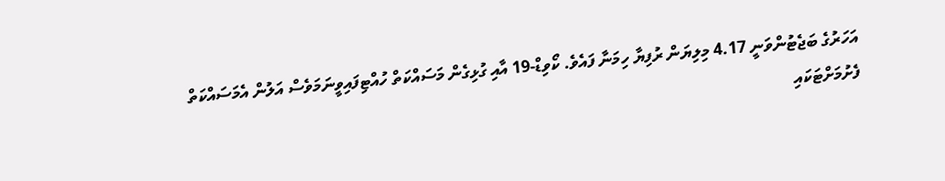އަހަރުގެ ބަޖެޓުންވަނީ 4.17 މިލިޔަން ރުފިޔާ ހިމަނާ ފައެވެ. ކޯވިޑް-19 އާއި ގުޅިގެން މަސައްކަތް ހުއްޓިފައިވީނަމަވެސް އަލުން އެމަސައްކަތް ފެށުމަށްޓަކައި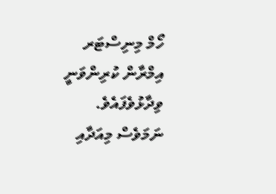ހޯމް މިނިސްޓަރ އިމްރާން ކުރިންވަނީ ވިދާޅުވެފައެވެ. ނަމަވެސް މިއަދާއި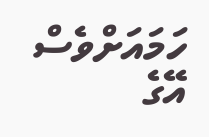ހަމައަށްވެސް އޭގެ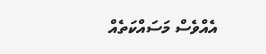އެއްވެސް މަސައްކަތެއް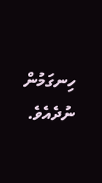ހިނގަމުން ނުދެއެވެ.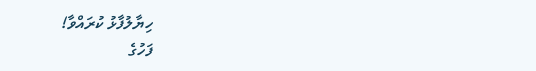ހިޔާލުފާޅު ކުރައްވާ!
ފަހުގެ